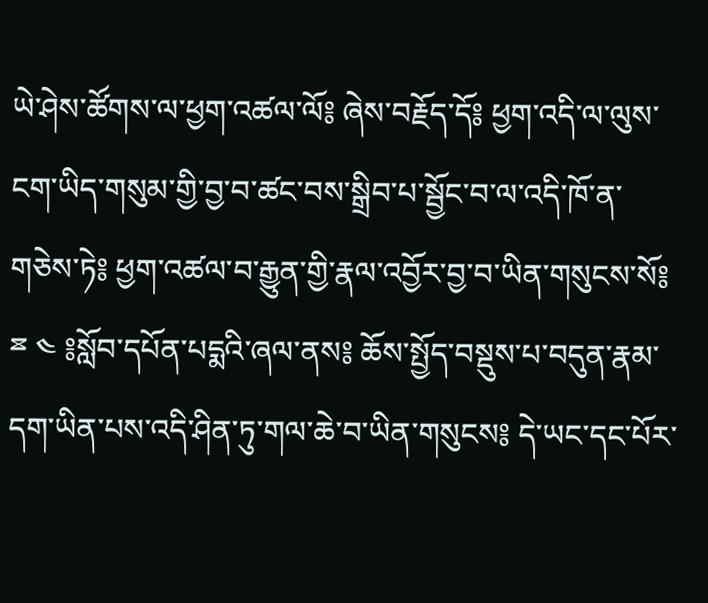ཡེ་ཤེས་ཚོགས་ལ་ཕྱག་འཚལ་ལོ༔ ཞེས་བརྗོད་དོ༔ ཕྱག་འདི་ལ་ལུས་ངག་ཡིད་གསུམ་གྱི་བྱ་བ་ཚང་བས་སྒྲིབ་པ་སྦྱོང་བ་ལ་འདི་ཁོ་ན་གཅེས་ཏེ༔ ཕྱག་འཚལ་བ་རྒྱུན་གྱི་རྣལ་འབྱོར་བྱ་བ་ཡིན་གསུངས་སོ༔ ྈ ༤ ༔སློབ་དཔོན་པདྨའི་ཞལ་ནས༔ ཆོས་སྤྱོད་བསྡུས་པ་བདུན་རྣམ་དག་ཡིན་པས་འདི་ཤིན་ཏུ་གལ་ཆེ་བ་ཡིན་གསུངས༔ དེ་ཡང་དང་པོར་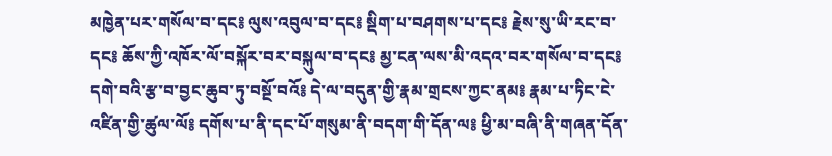མཁྱེན་པར་གསོལ་བ་དང༔ ལུས་འབུལ་བ་དང༔ སྡིག་པ་བཤགས་པ་དང༔ རྗེས་སུ་ཡི་རང་བ་དང༔ ཆོས་ཀྱི་འཁོར་ལོ་བསྐོར་བར་བསྐུལ་བ་དང༔ མྱ་ངན་ལས་མི་འདའ་བར་གསོལ་བ་དང༔ དགེ་བའི་རྩ་བ་བྱང་ཆུབ་ཏུ་བསྔོ་བའོ༔ དེ་ལ་བདུན་གྱི་རྣམ་གྲངས་ཀྱང་ནམ༔ རྣམ་པ་ཏིང་ངེ་འཛིན་གྱི་ཚུལ་ལོ༔ དགོས་པ་ནི་དང་པོ་གསུམ་ནི་བདག་གི་དོན་ལ༔ ཕྱི་མ་བཞི་ནི་གཞན་དོན་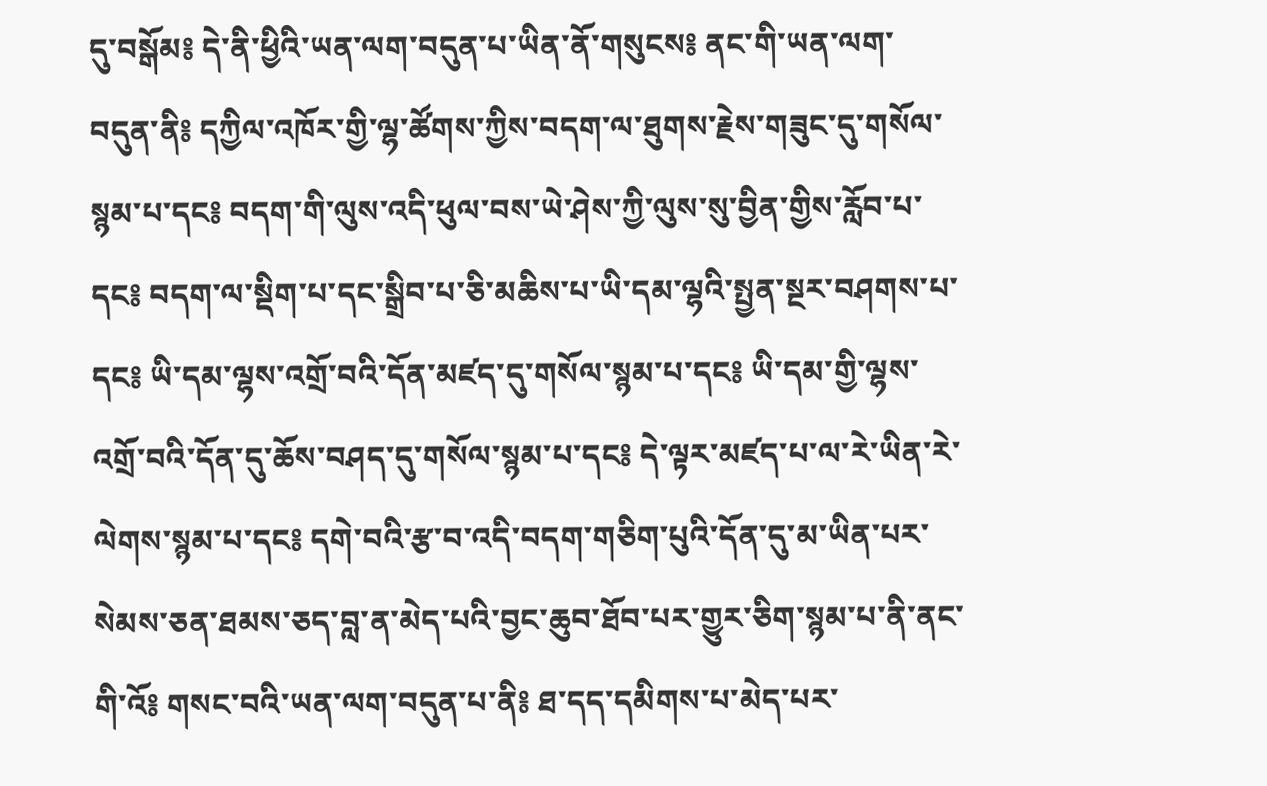དུ་བསྒོམ༔ དེ་ནི་ཕྱིའི་ཡན་ལག་བདུན་པ་ཡིན་ནོ་གསུངས༔ ནང་གི་ཡན་ལག་བདུན་ནི༔ དཀྱིལ་འཁོར་གྱི་ལྷ་ཚོགས་ཀྱིས་བདག་ལ་ཐུགས་རྗེས་གཟུང་དུ་གསོལ་སྙམ་པ་དང༔ བདག་གི་ལུས་འདི་ཕུལ་བས་ཡེ་ཤེས་ཀྱི་ལུས་སུ་བྱིན་གྱིས་རློབ་པ་དང༔ བདག་ལ་སྡིག་པ་དང་སྒྲིབ་པ་ཅི་མཆིས་པ་ཡི་དམ་ལྷའི་སྤྱན་སྔར་བཤགས་པ་དང༔ ཡི་དམ་ལྷས་འགྲོ་བའི་དོན་མཛད་དུ་གསོལ་སྙམ་པ་དང༔ ཡི་དམ་གྱི་ལྷས་འགྲོ་བའི་དོན་དུ་ཆོས་བཤད་དུ་གསོལ་སྙམ་པ་དང༔ དེ་ལྟར་མཛད་པ་ལ་རེ་ཡིན་རེ་ལེགས་སྙམ་པ་དང༔ དགེ་བའི་རྩ་བ་འདི་བདག་གཅིག་པུའི་དོན་དུ་མ་ཡིན་པར་སེམས་ཅན་ཐམས་ཅད་བླ་ན་མེད་པའི་བྱང་ཆུབ་ཐོབ་པར་གྱུར་ཅིག་སྙམ་པ་ནི་ནང་གི་འོ༔ གསང་བའི་ཡན་ལག་བདུན་པ་ནི༔ ཐ་དད་དམིགས་པ་མེད་པར་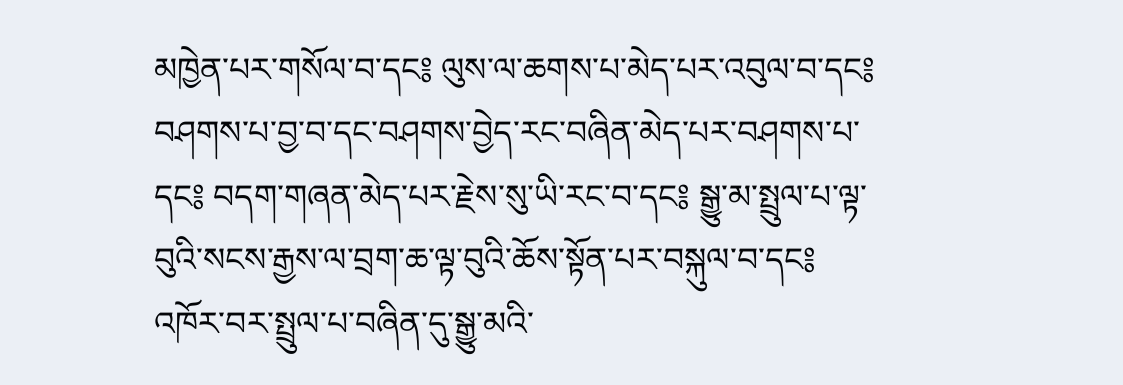མཁྱེན་པར་གསོལ་བ་དང༔ ལུས་ལ་ཆགས་པ་མེད་པར་འབུལ་བ་དང༔ བཤགས་པ་བྱ་བ་དང་བཤགས་བྱེད་རང་བཞིན་མེད་པར་བཤགས་པ་དང༔ བདག་གཞན་མེད་པར་རྗེས་སུ་ཡི་རང་བ་དང༔ སྒྱུ་མ་སྤྲུལ་པ་ལྟ་བུའི་སངས་རྒྱས་ལ་བྲག་ཆ་ལྟ་བུའི་ཆོས་སྟོན་པར་བསྐུལ་བ་དང༔ འཁོར་བར་སྤྲུལ་པ་བཞིན་དུ་སྒྱུ་མའི་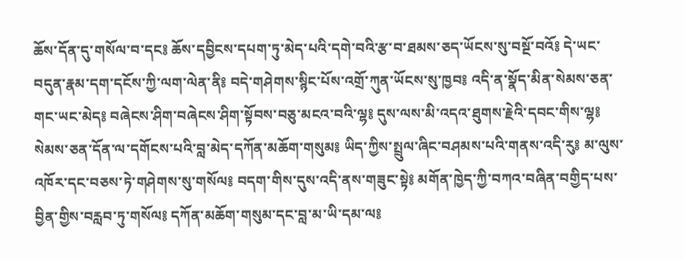ཆོས་དོན་དུ་གསོལ་བ་དང༔ ཆོས་དབྱིངས་དཔག་ཏུ་མེད་པའི་དགེ་བའི་རྩ་བ་ཐམས་ཅད་ཡོངས་སུ་བསྔོ་བའོ༔ དེ་ཡང་བདུན་རྣམ་དག་དངོས་ཀྱི་ལག་ལེན་ནི༔ བདེ་གཤེགས་སྙིང་པོས་འགྲོ་ཀུན་ཡོངས་སུ་ཁྱབ༔ འདི་ན་སྣོད་མིན་སེམས་ཅན་གང་ཡང་མེད༔ བཞེངས་ཤིག་བཞེངས་ཤིག་སྟོབས་བཅུ་མངའ་བའི་ལྷ༔ དུས་ལས་མི་འདའ་ཐུགས་རྗེའི་དབང་གིས་ལྷ༔ སེམས་ཅན་དོན་ལ་དགོངས་པའི་བླ་མེད་དཀོན་མཆོག་གསུམ༔ ཡིད་ཀྱིས་སྤྲུལ་ཞིང་བཤམས་པའི་གནས་འདི་རུ༔ མ་ལུས་འཁོར་དང་བཅས་ཏེ་གཤེགས་སུ་གསོལ༔ བདག་གིས་དུས་འདི་ནས་གཟུང་སྟེ༔ མགོན་ཁྱེད་ཀྱི་བཀའ་བཞིན་བགྱིད་པས་བྱིན་གྱིས་བརླབ་ཏུ་གསོལ༔ དཀོན་མཆོག་གསུམ་དང་བླ་མ་ཡི་དམ་ལ༔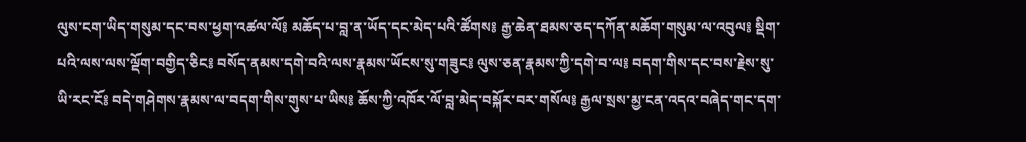ལུས་ངག་ཡིད་གསུམ་དང་བས་ཕྱག་འཚལ་ལོ༔ མཆོད་པ་བླ་ན་ཡོད་དང་མེད་པའི་ཚོགས༔ རྒྱ་ཆེན་ཐམས་ཅད་དཀོན་མཆོག་གསུམ་ལ་འབུལ༔ སྡིག་པའི་ལས་ལས་ལྡོག་བགྱིད་ཅིང༔ བསོད་ནམས་དགེ་བའི་ལས་རྣམས་ཡོངས་སུ་གཟུང༔ ལུས་ཅན་རྣམས་ཀྱི་དགེ་བ་ལ༔ བདག་གིས་དང་བས་རྗེས་སུ་ཡི་རང་ངོ༔ བདེ་གཤེགས་རྣམས་ལ་བདག་གིས་གུས་པ་ཡིས༔ ཆོས་ཀྱི་འཁོར་ལོ་བླ་མེད་བསྐོར་བར་གསོལ༔ རྒྱལ་སྲས་མྱ་ངན་འདའ་བཞེད་གང་དག་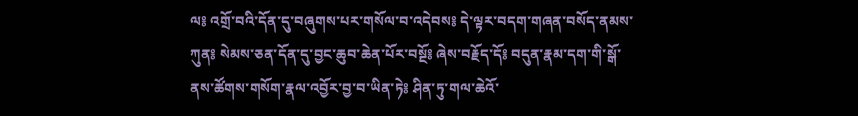ལ༔ འགྲོ་བའི་དོན་དུ་བཞུགས་པར་གསོལ་བ་འདེབས༔ དེ་ལྟར་བདག་གཞན་བསོད་ནམས་ཀུན༔ སེམས་ཅན་དོན་དུ་བྱང་ཆུབ་ཆེན་པོར་བསྔོ༔ ཞེས་བརྗོད་དོ༔ བདུན་རྣམ་དག་གི་སྒོ་ནས་ཚོགས་གསོག་རྣལ་འབྱོར་བྱ་བ་ཡིན་ཏེ༔ ཤིན་ཏུ་གལ་ཆེའོ་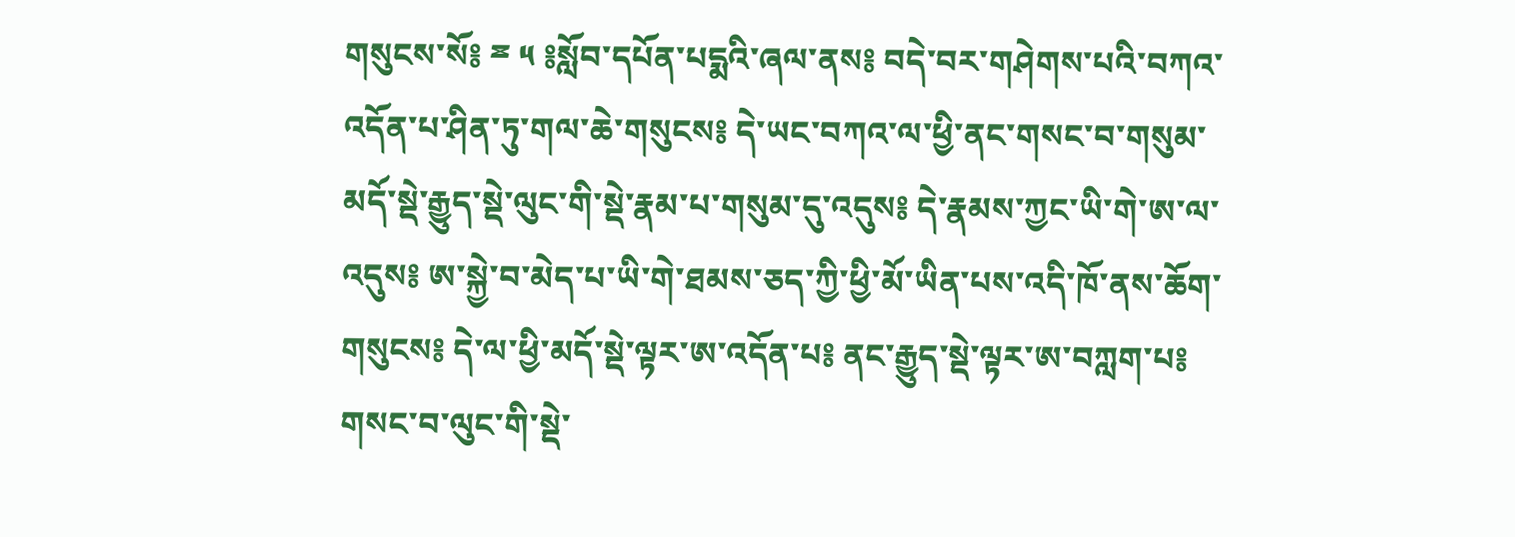གསུངས་སོ༔ ྈ ༥ ༔སློབ་དཔོན་པདྨའི་ཞལ་ནས༔ བདེ་བར་གཤེགས་པའི་བཀའ་འདོན་པ་ཤིན་ཏུ་གལ་ཆེ་གསུངས༔ དེ་ཡང་བཀའ་ལ་ཕྱི་ནང་གསང་བ་གསུམ་མདོ་སྡེ་རྒྱུད་སྡེ་ལུང་གི་སྡེ་རྣམ་པ་གསུམ་དུ་འདུས༔ དེ་རྣམས་ཀྱང་ཡི་གེ་ཨ་ལ་འདུས༔ ཨ་སྐྱེ་བ་མེད་པ་ཡི་གེ་ཐམས་ཅད་ཀྱི་ཕྱི་མོ་ཡིན་པས་འདི་ཁོ་ནས་ཆོག་གསུངས༔ དེ་ལ་ཕྱི་མདོ་སྡེ་ལྟར་ཨ་འདོན་པ༔ ནང་རྒྱུད་སྡེ་ལྟར་ཨ་བཀླག་པ༔ གསང་བ་ལུང་གི་སྡེ་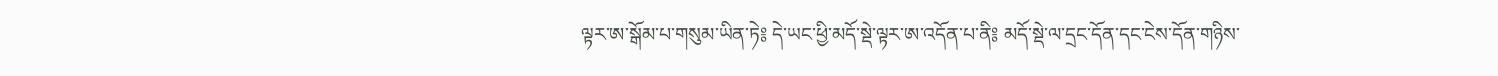ལྟར་ཨ་སྒོམ་པ་གསུམ་ཡིན་ཏེ༔ དེ་ཡང་ཕྱི་མདོ་སྡེ་ལྟར་ཨ་འདོན་པ་ནི༔ མདོ་སྡེ་ལ་དྲང་དོན་དང་ངེས་དོན་གཉིས་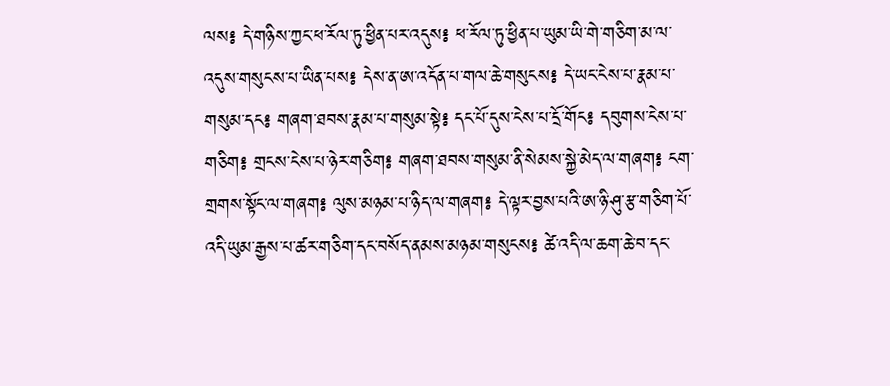ལས༔ དེ་གཉིས་ཀྱང་ཕ་རོལ་ཏུ་ཕྱིན་པར་འདུས༔ ཕ་རོལ་ཏུ་ཕྱིན་པ་ཡུམ་ཡི་གེ་གཅིག་མ་ལ་འདུས་གསུངས་པ་ཡིན་པས༔ དེས་ན་ཨ་འདོན་པ་གལ་ཆེ་གསུངས༔ དེ་ཡང་ངེས་པ་རྣམ་པ་གསུམ་དང༔ གཞག་ཐབས་རྣམ་པ་གསུམ་སྟེ༔ དང་པོ་དུས་ངེས་པ་དྲོ་གོང༔ དབུགས་ངེས་པ་གཅིག༔ གྲངས་ངེས་པ་ཉེར་གཅིག༔ གཞག་ཐབས་གསུམ་ནི་སེམས་སྐྱེ་མེད་ལ་གཞག༔ ངག་གྲགས་སྟོང་ལ་གཞག༔ ལུས་མཉམ་པ་ཉིད་ལ་གཞག༔ དེ་ལྟར་བྱས་པའི་ཨ་ཉི་ཤུ་རྩ་གཅིག་པོ་འདི་ཡུམ་རྒྱས་པ་ཚར་གཅིག་དང་བསོད་ནམས་མཉམ་གསུངས༔ ཚེ་འདི་ལ་ཆག་ཆེ་བ་དང་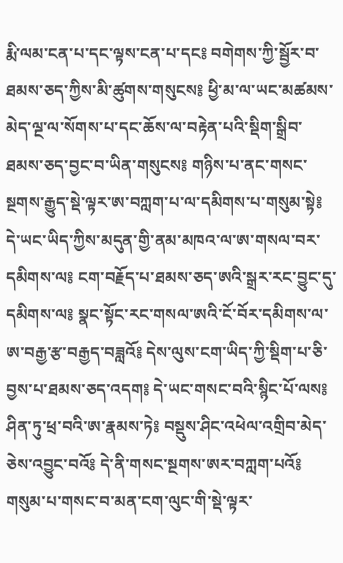རྨི་ལམ་ངན་པ་དང་ལྟས་ངན་པ་དང༔ བགེགས་ཀྱི་སྦྱོར་བ་ཐམས་ཅད་ཀྱིས་མི་ཚུགས་གསུངས༔ ཕྱི་མ་ལ་ཡང་མཚམས་མེད་ལྔ་ལ་སོགས་པ་དང་ཆོས་ལ་བརྟེན་པའི་སྡིག་སྒྲིབ་ཐམས་ཅད་བྱང་བ་ཡིན་གསུངས༔ གཉིས་པ་ནང་གསང་སྔགས་རྒྱུད་སྡེ་ལྟར་ཨ་བཀླག་པ་ལ་དམིགས་པ་གསུམ་སྟེ༔ དེ་ཡང་ཡིད་ཀྱིས་མདུན་གྱི་ནམ་མཁའ་ལ་ཨ་གསལ་བར་དམིགས་ལ༔ ངག་བརྗོད་པ་ཐམས་ཅད་ཨའི་སྒྲར་རང་བྱུང་དུ་དམིགས་ལ༔ སྣང་སྟོང་རང་གསལ་ཨའི་ངོ་བོར་དམིགས་ལ་ཨ་བརྒྱ་རྩ་བརྒྱད་བཟླའོ༔ དེས་ལུས་ངག་ཡིད་ཀྱི་སྡིག་པ་ཅི་བྱས་པ་ཐམས་ཅད་འདག༔ དེ་ཡང་གསང་བའི་སྙིང་པོ་ལས༔ ཤིན་ཏུ་ཕྲ་བའི་ཨ་རྣམས་ཏེ༔ བསྡུས་ཤིང་འཕེལ་འགྲིབ་མེད་ཅེས་འབྱུང་བའོ༔ དེ་ནི་གསང་སྔགས་ཨར་བཀླག་པའོ༔ གསུམ་པ་གསང་བ་མན་ངག་ལུང་གི་སྡེ་ལྟར་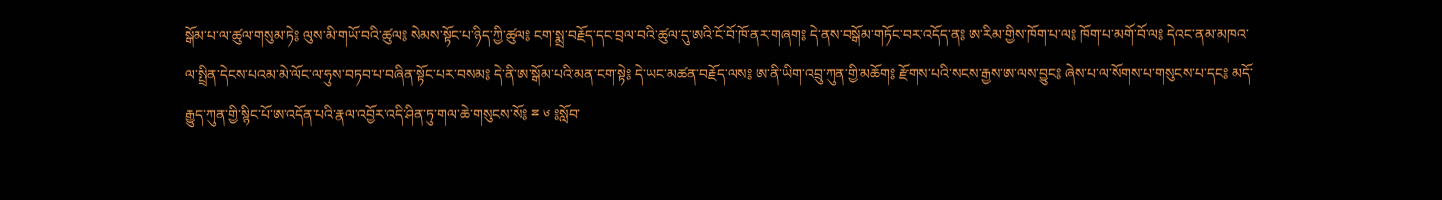སྒོམ་པ་ལ་ཚུལ་གསུམ་ཏེ༔ ལུས་མི་གཡོ་བའི་ཚུལ༔ སེམས་སྟོང་པ་ཉིད་ཀྱི་ཚུལ༔ ངག་སྨྲ་བརྗོད་དང་བྲལ་བའི་ཚུལ་དུ་ཨའི་ངོ་བོ་ཁོ་ནར་གཞག༔ དེ་ནས་བསྒོམ་གཏོང་བར་འདོད་ན༔ ཨ་རིམ་གྱིས་ཁོག་པ་ལ༔ ཁོག་པ་མགོ་བོ་ལ༔ དེའང་ནམ་མཁའ་ལ་སྤྲིན་དེངས་པའམ་མེ་ལོང་ལ་ཧུས་བཏབ་པ་བཞིན་སྟོང་པར་བསམ༔ དེ་ནི་ཨ་སྒོམ་པའི་མན་ངག་སྟེ༔ དེ་ཡང་མཚན་བརྗོད་ལས༔ ཨ་ནི་ཡིག་འབྲུ་ཀུན་གྱི་མཆོག༔ རྫོགས་པའི་སངས་རྒྱས་ཨ་ལས་བྱུང༔ ཞེས་པ་ལ་སོགས་པ་གསུངས་པ་དང༔ མདོ་རྒྱུད་ཀུན་གྱི་སྙིང་པོ་ཨ་འདོན་པའི་རྣལ་འབྱོར་འདི་ཤིན་ཏུ་གལ་ཆེ་གསུངས་སོ༔ ྈ ༦ ༔སློབ་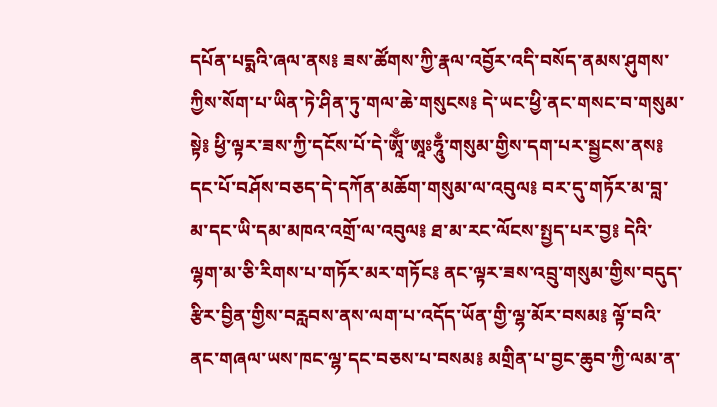དཔོན་པདྨའི་ཞལ་ནས༔ ཟས་ཚོགས་ཀྱི་རྣལ་འབྱོར་འདི་བསོད་ནམས་ཤུགས་ཀྱིས་སོག་པ་ཡིན་ཏེ་ཤིན་ཏུ་གལ་ཆེ་གསུངས༔ དེ་ཡང་ཕྱི་ནང་གསང་བ་གསུམ་སྟེ༔ ཕྱི་ལྟར་ཟས་ཀྱི་དངོས་པོ་དེ་ཨཱོྃ་ཨཱཿཧཱུྃ་གསུམ་གྱིས་དག་པར་སྦྱངས་ནས༔ དང་པོ་བཤོས་བཅད་དེ་དཀོན་མཆོག་གསུམ་ལ་འབུལ༔ བར་དུ་གཏོར་མ་བླ་མ་དང་ཡི་དམ་མཁའ་འགྲོ་ལ་འབུལ༔ ཐ་མ་རང་ལོངས་སྤྱད་པར་བྱ༔ དེའི་ལྷག་མ་ཅི་རིགས་པ་གཏོར་མར་གཏོང༔ ནང་ལྟར་ཟས་འབྲུ་གསུམ་གྱིས་བདུད་རྩིར་བྱིན་གྱིས་བརླབས་ནས་ལག་པ་འདོད་ཡོན་གྱི་ལྷ་མོར་བསམ༔ ལྟོ་བའི་ནང་གཞལ་ཡས་ཁང་ལྷ་དང་བཅས་པ་བསམ༔ མགྲིན་པ་བྱང་ཆུབ་ཀྱི་ལམ་ན་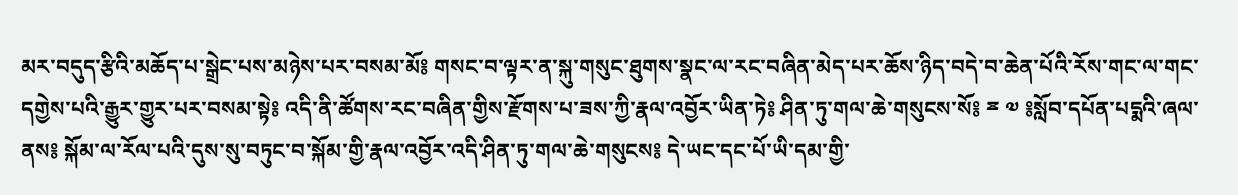མར་བདུད་རྩིའི་མཆོད་པ་སྒྲེང་པས་མཉེས་པར་བསམ་མོ༔ གསང་བ་ལྟར་ན་སྐུ་གསུང་ཐུགས་སྣང་ལ་རང་བཞིན་མེད་པར་ཆོས་ཉིད་བདེ་བ་ཆེན་པོའི་རོས་གང་ལ་གང་དགྱེས་པའི་རྒྱུར་གྱུར་པར་བསམ་སྟེ༔ འདི་ནི་ཚོགས་རང་བཞིན་གྱིས་རྫོགས་པ་ཟས་ཀྱི་རྣལ་འབྱོར་ཡིན་ཏེ༔ ཤིན་ཏུ་གལ་ཆེ་གསུངས་སོ༔ ྈ ༧ ༔སློབ་དཔོན་པདྨའི་ཞལ་ནས༔ སྐོམ་ལ་རོལ་པའི་དུས་སུ་བཏུང་བ་སྐོམ་གྱི་རྣལ་འབྱོར་འདི་ཤིན་ཏུ་གལ་ཆེ་གསུངས༔ དེ་ཡང་དང་པོ་ཡི་དམ་གྱི་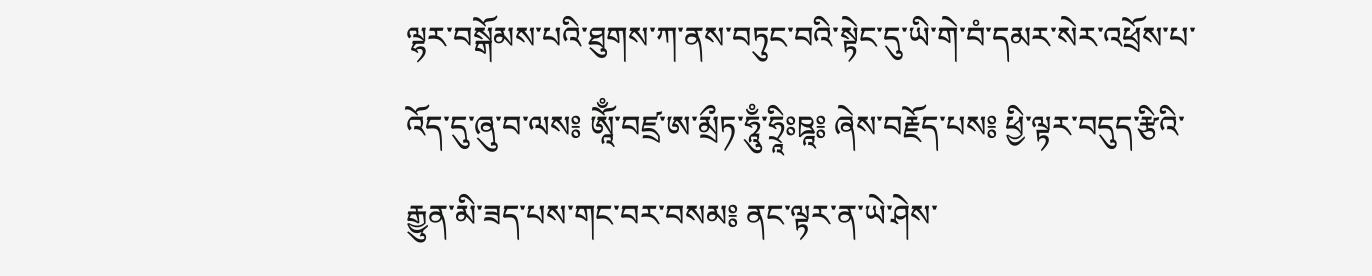ལྷར་བསྒོམས་པའི་ཐུགས་ཀ་ནས་བཏུང་བའི་སྟེང་དུ་ཡི་གེ་བཾ་དམར་སེར་འཕྲོས་པ་འོད་དུ་ཞུ་བ་ལས༔ ཨཱོྃ་བཛྲ་ཨ་མྲྀཏ་ཧཱུྃ་ཧྲཱིཿཋཱ༔ ཞེས་བརྗོད་པས༔ ཕྱི་ལྟར་བདུད་རྩིའི་རྒྱུན་མི་ཟད་པས་གང་བར་བསམ༔ ནང་ལྟར་ན་ཡེ་ཤེས་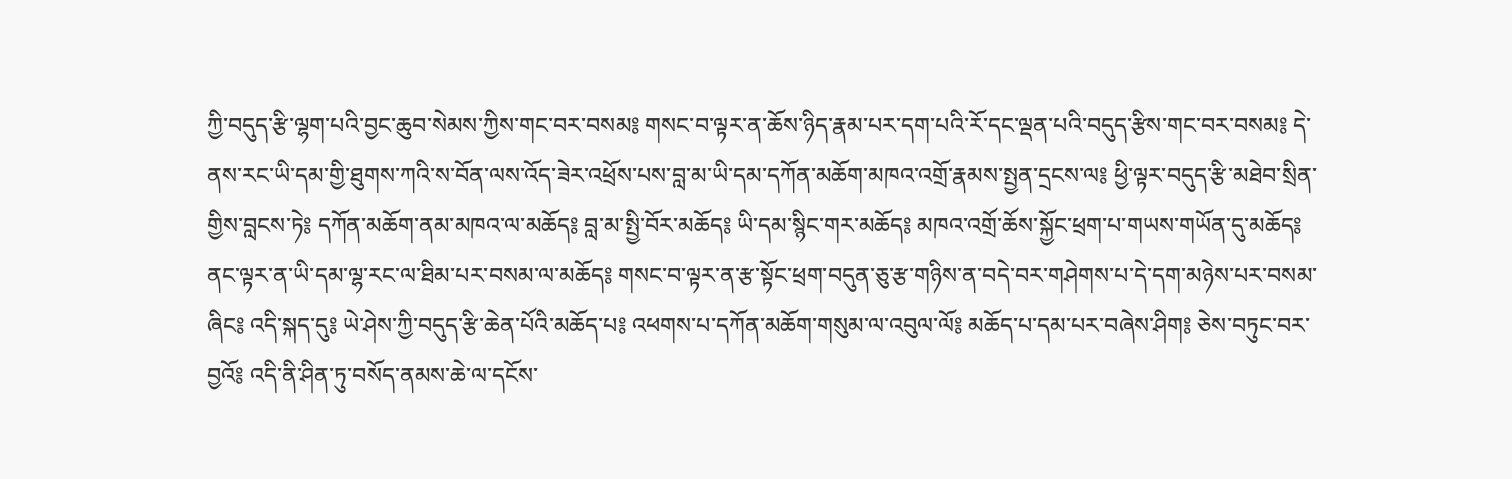ཀྱི་བདུད་རྩི་ལྷག་པའི་བྱང་ཆུབ་སེམས་ཀྱིས་གང་བར་བསམ༔ གསང་བ་ལྟར་ན་ཆོས་ཉིད་རྣམ་པར་དག་པའི་རོ་དང་ལྡན་པའི་བདུད་རྩིས་གང་བར་བསམ༔ དེ་ནས་རང་ཡི་དམ་གྱི་ཐུགས་ཀའི་ས་བོན་ལས་འོད་ཟེར་འཕྲོས་པས་བླ་མ་ཡི་དམ་དཀོན་མཆོག་མཁའ་འགྲོ་རྣམས་སྤྱན་དྲངས་ལ༔ ཕྱི་ལྟར་བདུད་རྩི་མཐེབ་སྲིན་གྱིས་བླངས་ཏེ༔ དཀོན་མཆོག་ནམ་མཁའ་ལ་མཆོད༔ བླ་མ་སྤྱི་བོར་མཆོད༔ ཡི་དམ་སྙིང་གར་མཆོད༔ མཁའ་འགྲོ་ཆོས་སྐྱོང་ཕྲག་པ་གཡས་གཡོན་དུ་མཆོད༔ ནང་ལྟར་ན་ཡི་དམ་ལྷ་རང་ལ་ཐིམ་པར་བསམ་ལ་མཆོད༔ གསང་བ་ལྟར་ན་རྩ་སྟོང་ཕྲག་བདུན་ཅུ་རྩ་གཉིས་ན་བདེ་བར་གཤེགས་པ་དེ་དག་མཉེས་པར་བསམ་ཞིང༔ འདི་སྐད་དུ༔ ཡེ་ཤེས་ཀྱི་བདུད་རྩི་ཆེན་པོའི་མཆོད་པ༔ འཕགས་པ་དཀོན་མཆོག་གསུམ་ལ་འབུལ་ལོ༔ མཆོད་པ་དམ་པར་བཞེས་ཤིག༔ ཅེས་བཏུང་བར་བྱའོ༔ འདི་ནི་ཤིན་ཏུ་བསོད་ནམས་ཆེ་ལ་དངོས་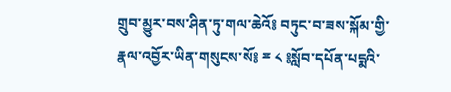གྲུབ་མྱུར་བས་ཤིན་ཏུ་གལ་ཆེའོ༔ བཏུང་བ་ཟས་སྐོམ་གྱི་རྣལ་འབྱོར་ཡིན་གསུངས་སོ༔ ྈ ༨ ༔སློབ་དཔོན་པདྨའི་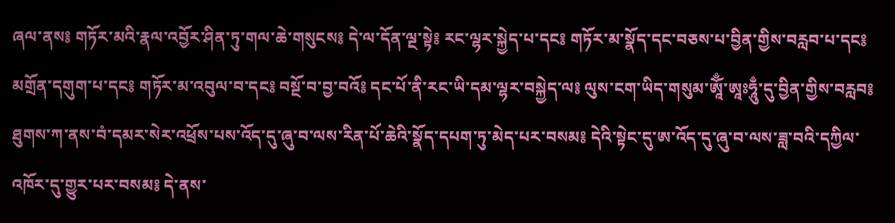ཞལ་ནས༔ གཏོར་མའི་རྣལ་འབྱོར་ཤིན་ཏུ་གལ་ཆེ་གསུངས༔ དེ་ལ་དོན་ལྔ་སྟེ༔ རང་ལྷར་སྐྱེད་པ་དང༔ གཏོར་མ་སྣོད་དང་བཅས་པ་བྱིན་གྱིས་བརླབ་པ་དང༔ མགྲོན་དགུག་པ་དང༔ གཏོར་མ་འབུལ་བ་དང༔ བསྔོ་བ་བྱ་བའོ༔ དང་པོ་ནི་རང་ཡི་དམ་ལྷར་བསྐྱེད་ལ༔ ལུས་ངག་ཡིད་གསུམ་ཨཱོྃ་ཨཱཿཧཱུྃ་དུ་བྱིན་གྱིས་བརླབ༔ ཐུགས་ཀ་ནས་བཾ་དམར་སེར་འཕྲོས་པས་འོད་དུ་ཞུ་བ་ལས་རིན་པོ་ཆེའི་སྣོད་དཔག་ཏུ་མེད་པར་བསམ༔ དེའི་སྟེང་དུ་ཨ་འོད་དུ་ཞུ་བ་ལས་ཟླ་བའི་དཀྱིལ་འཁོར་དུ་གྱུར་པར་བསམ༔ དེ་ནས་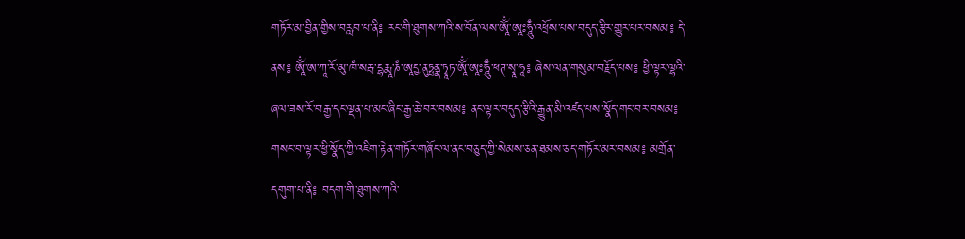གཏོར་མ་བྱིན་གྱིས་བརླབ་པ་ནི༔ རང་གི་ཐུགས་ཀའི་ས་བོན་ལས་ཨཱོྃ་ཨཱཿཧཱུྃ་འཕྲོས་པས་བདུད་རྩིར་གྱུར་པར་བསམ༔ དེ་ནས༔ ཨཱོྃ་ཨ་ཀཱ་རོ་མུ་ཁཾ་སརྦ་དྷརྨཱ་ཎཾ་ཨཱདྱ་ནུཏྤནྣ་ཏྭཱཏ་ཨཱོྃ་ཨཱཿཧཱུྃ་ཕཊ་སྭཱ་ཧཱ༔ ཞེས་ལན་གསུམ་བརྗོད་པས༔ ཕྱི་ལྟར་ལྷའི་ཞལ་ཟས་རོ་བརྒྱ་དང་ལྡན་པ་མང་ཞིང་རྒྱ་ཆེ་བར་བསམ༔ ནང་ལྟར་བདུད་རྩིའི་རྒྱུན་མི་འཛད་པས་སྣོད་གང་བར་བསམ༔ གསང་བ་ལྟར་ཕྱི་སྣོད་ཀྱི་འཇིག་རྟེན་གཏོར་གཞོང་ལ་ནང་བཅུད་ཀྱི་སེམས་ཅན་ཐམས་ཅད་གཏོར་མར་བསམ༔ མགྲོན་དགུག་པ་ནི༔ བདག་གི་ཐུགས་ཀའི་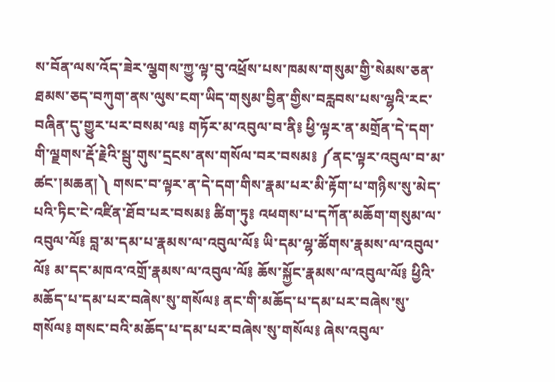ས་བོན་ལས་འོད་ཟེར་ལྕགས་ཀྱུ་ལྟ་བུ་འཕྲོས་པས་ཁམས་གསུམ་གྱི་སེམས་ཅན་ཐམས་ཅད་བཀུག་ནས་ལུས་ངག་ཡིད་གསུམ་བྱིན་གྱིས་བརླབས་པས་ལྷའི་རང་བཞིན་དུ་གྱུར་པར་བསམ་ལ༔ གཏོར་མ་འབུལ་བ་ནི༔ ཕྱི་ལྟར་ན་མགྲོན་དེ་དག་གི་ལྗགས་རྡོ་རྗེའི་སྦུ་གུས་དྲངས་ནས་གསོལ་བར་བསམ༔ ༼ནང་ལྟར་འབུལ་བ་མ་ཚང་།མཆན།༽ གསང་བ་ལྟར་ན་དེ་དག་གིས་རྣམ་པར་མི་རྟོག་པ་གཉིས་སུ་མེད་པའི་ཏིང་ངེ་འཛིན་ཐོབ་པར་བསམ༔ ཚིག་ཏུ༔ འཕགས་པ་དཀོན་མཆོག་གསུམ་ལ་འབུལ་ལོ༔ བླ་མ་དམ་པ་རྣམས་ལ་འབུལ་ལོ༔ ཡི་དམ་ལྷ་ཚོགས་རྣམས་ལ་འབུལ་ལོ༔ མ་དང་མཁའ་འགྲོ་རྣམས་ལ་འབུལ་ལོ༔ ཆོས་སྐྱོང་རྣམས་ལ་འབུལ་ལོ༔ ཕྱིའི་མཆོད་པ་དམ་པར་བཞེས་སུ་གསོལ༔ ནང་གི་མཆོད་པ་དམ་པར་བཞེས་སུ་གསོལ༔ གསང་བའི་མཆོད་པ་དམ་པར་བཞེས་སུ་གསོལ༔ ཞེས་འབུལ་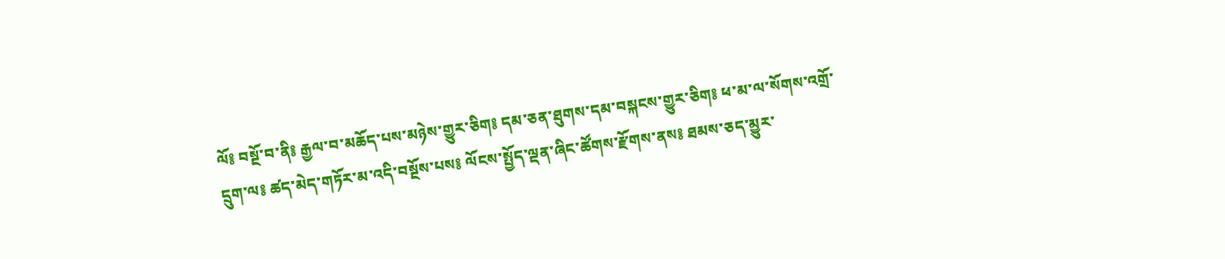ལོ༔ བསྔོ་བ་ནི༔ རྒྱལ་བ་མཆོད་པས་མཉེས་གྱུར་ཅིག༔ དམ་ཅན་ཐུགས་དམ་བསྐངས་གྱུར་ཅིག༔ ཕ་མ་ལ་སོགས་འགྲོ་དྲུག་ལ༔ ཚད་མེད་གཏོར་མ་འདི་བསྔོས་པས༔ ལོངས་སྤྱོད་ལྡན་ཞིང་ཚོགས་རྫོགས་ནས༔ ཐམས་ཅད་མྱུར་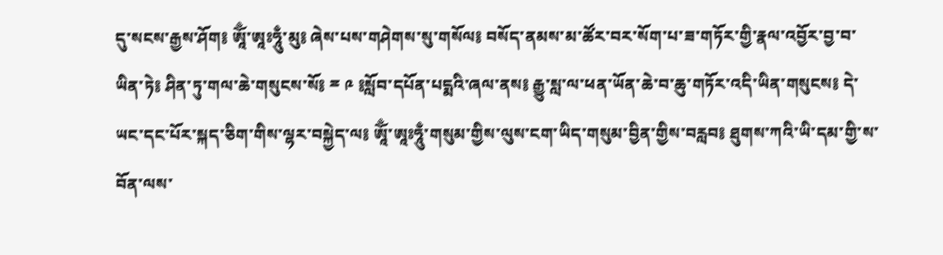དུ་སངས་རྒྱས་ཤོག༔ ཨཱོྃ་ཨཱཿཧཱུྃ་མུ༔ ཞེས་པས་གཤེགས་སུ་གསོལ༔ བསོད་ནམས་མ་ཚོར་བར་སོག་པ་ཟ་གཏོར་གྱི་རྣལ་འབྱོར་བྱ་བ་ཡིན་ཏེ༔ ཤིན་ཏུ་གལ་ཆེ་གསུངས་སོ༔ ྈ ༩ ༔སློབ་དཔོན་པདྨའི་ཞལ་ནས༔ རྒྱུ་སླ་ལ་ཕན་ཡོན་ཆེ་བ་ཆུ་གཏོར་འདི་ཡིན་གསུངས༔ དེ་ཡང་དང་པོར་སྐད་ཅིག་གིས་ལྷར་བསྐྱེད་ལ༔ ཨཱོྃ་ཨཱཿཧཱུྃ་གསུམ་གྱིས་ལུས་ངག་ཡིད་གསུམ་བྱིན་གྱིས་བརླབ༔ ཐུགས་ཀའི་ཡི་དམ་གྱི་ས་བོན་ལས་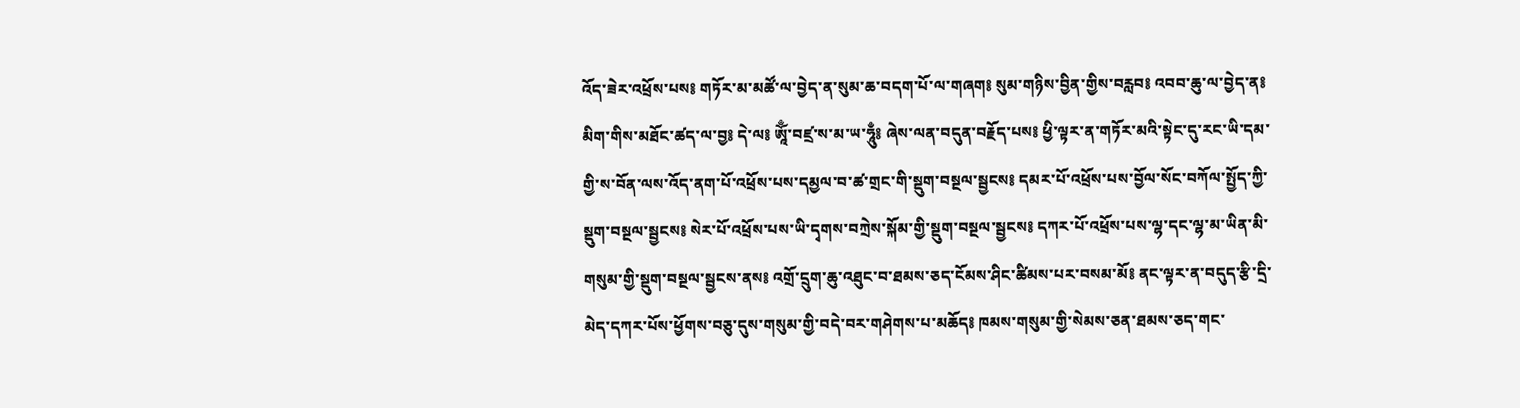འོད་ཟེར་འཕྲོས་པས༔ གཏོར་མ་མཚོ་ལ་བྱེད་ན་སུམ་ཆ་བདག་པོ་ལ་གཞག༔ སུམ་གཉིས་བྱིན་གྱིས་བརླབ༔ འབབ་ཆུ་ལ་བྱེད་ན༔ མིག་གིས་མཐོང་ཚད་ལ་བྱ༔ དེ་ལ༔ ཨཱོྃ་བཛྲ་ས་མ་ཡ་ཧཱུྃ༔ ཞེས་ལན་བདུན་བརྗོད་པས༔ ཕྱི་ལྟར་ན་གཏོར་མའི་སྟེང་དུ་རང་ཡི་དམ་གྱི་ས་བོན་ལས་འོད་ནག་པོ་འཕྲོས་པས་དམྱལ་བ་ཚ་གྲང་གི་སྡུག་བསྔལ་སྦྱངས༔ དམར་པོ་འཕྲོས་པས་བྱོལ་སོང་བཀོལ་སྤྱོད་ཀྱི་སྡུག་བསྔལ་སྦྱངས༔ སེར་པོ་འཕྲོས་པས་ཡི་དྭགས་བཀྲེས་སྐོམ་གྱི་སྡུག་བསྔལ་སྦྱངས༔ དཀར་པོ་འཕྲོས་པས་ལྷ་དང་ལྷ་མ་ཡིན་མི་གསུམ་གྱི་སྡུག་བསྔལ་སྦྱངས་ནས༔ འགྲོ་དྲུག་ཆུ་འཐུང་བ་ཐམས་ཅད་ངོམས་ཤིང་ཚིམས་པར་བསམ་མོ༔ ནང་ལྟར་ན་བདུད་རྩི་དྲི་མེད་དཀར་པོས་ཕྱོགས་བཅུ་དུས་གསུམ་གྱི་བདེ་བར་གཤེགས་པ་མཆོད༔ ཁམས་གསུམ་གྱི་སེམས་ཅན་ཐམས་ཅད་གང་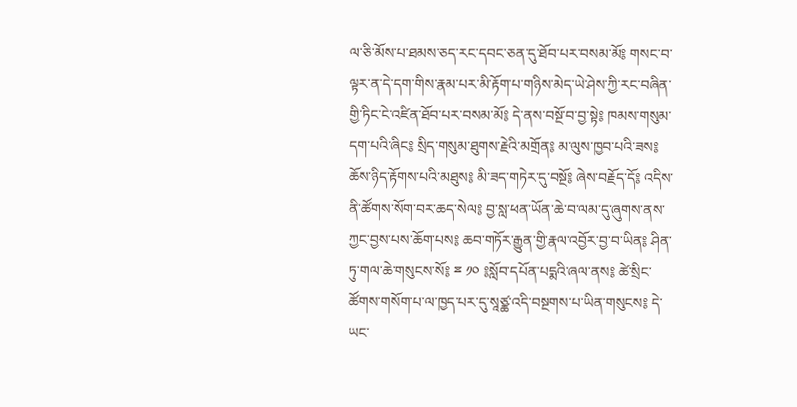ལ་ཅི་མོས་པ་ཐམས་ཅད་རང་དབང་ཅན་དུ་ཐོབ་པར་བསམ་མོ༔ གསང་བ་ལྟར་ན་དེ་དག་གིས་རྣམ་པར་མི་རྟོག་པ་གཉིས་མེད་ཡེ་ཤེས་ཀྱི་རང་བཞིན་གྱི་ཏིང་ངེ་འཛིན་ཐོབ་པར་བསམ་མོ༔ དེ་ནས་བསྔོ་བ་བྱ་སྟེ༔ ཁམས་གསུམ་དག་པའི་ཞིང༔ སྲིད་གསུམ་ཐུགས་རྗེའི་མགྲོན༔ མ་ལུས་ཁྱབ་པའི་ཟས༔ ཆོས་ཉིད་རྟོགས་པའི་མཐུས༔ མི་ཟད་གཏེར་དུ་བསྔོ༔ ཞེས་བརྗོད་དོ༔ འདིས་ནི་ཚོགས་སོག་བར་ཆད་སེལ༔ བྱ་སླ་ཕན་ཡོན་ཆེ་བ་ལམ་དུ་ཞུགས་ནས་ཀྱང་བྱས་པས་ཆོག་པས༔ ཆབ་གཏོར་རྒྱུན་གྱི་རྣལ་འབྱོར་བྱ་བ་ཡིན༔ ཤིན་ཏུ་གལ་ཆེ་གསུངས་སོ༔ ྈ ༡༠ ༔སློབ་དཔོན་པདྨའི་ཞལ་ནས༔ ཚེ་སྲིང་ཚོགས་གསོག་པ་ལ་ཁྱད་པར་དུ་སཱཙྪ་འདི་བསྔགས་པ་ཡིན་གསུངས༔ དེ་ཡང་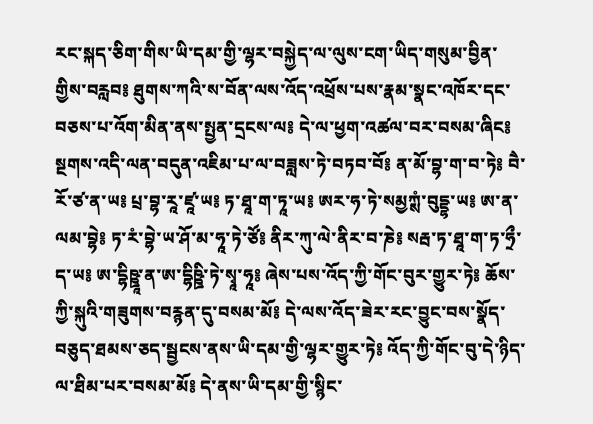རང་སྐད་ཅིག་གིས་ཡི་དམ་གྱི་ལྷར་བསྐྱེད་ལ་ལུས་ངག་ཡིད་གསུམ་བྱིན་གྱིས་བརླབ༔ ཐུགས་ཀའི་ས་བོན་ལས་འོད་འཕྲོས་པས་རྣམ་སྣང་འཁོར་དང་བཅས་པ་འོག་མིན་ནས་སྤྱན་དྲངས་ལ༔ དེ་ལ་ཕྱག་འཚལ་བར་བསམ་ཞིང༔ སྔགས་འདི་ལན་བདུན་འཇིམ་པ་ལ་བཟླས་ཏེ་བཏབ་བོ༔ ན་མོ་བྷ་ག་བ་ཏེ༔ བཻ་རོ་ཙ་ན་ཡ༔ པྲ་བྷ་རཱ་ཛཱ་ཡ༔ ཏ་ཐཱ་ག་ཏཱ་ཡ༔ ཨར་ཧ་ཏེ་སམྱཀྶཾ་བུདྡྷ་ཡ༔ ཨ་ན་ལམ་བྷེ༔ ཏ་རཾ་བྷེ་ཡ་ཤོ་མ་ཧཱ་ཏེ་ཙོ༔ ནིར་ཀུ་ལེ་ནིར་བ་ཎེ༔ སརྦ་ཏ་ཐཱ་ག་ཏ་ཧྲྀ་ད་ཡ༔ ཨ་དྷིཥྛཱ་ན་ཨ་དྷིཥྛི་ཏེ་སྭཱ་ཧཱ༔ ཞེས་པས་འོད་ཀྱི་གོང་བུར་གྱུར་ཏེ༔ ཆོས་ཀྱི་སྐུའི་གཟུགས་བརྙན་དུ་བསམ་མོ༔ དེ་ལས་འོད་ཟེར་རང་བྱུང་བས་སྣོད་བཅུད་ཐམས་ཅད་སྦྱངས་ནས་ཡི་དམ་གྱི་ལྷར་གྱུར་ཏེ༔ འོད་ཀྱི་གོང་བུ་དེ་ཉིད་ལ་ཐིམ་པར་བསམ་མོ༔ དེ་ནས་ཡི་དམ་གྱི་སྙིང་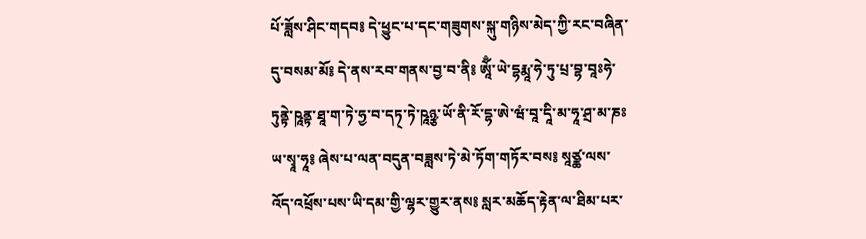པོ་ཟློས་ཤིང་གདབ༔ དེ་ཕྱུང་པ་དང་གཟུགས་སྐུ་གཉིས་མེད་ཀྱི་རང་བཞིན་དུ་བསམ་མོ༔ དེ་ནས་རབ་གནས་བྱ་བ་ནི༔ ཨཱོྃ་ཡེ་དྷརྨཱ་ཧེ་ཏུ་པྲ་བྷ་བཱཿཧེ་ཏུནྟེ་ཥཱནྟ་ཐཱ་ག་ཏེ་ཧྱ་བ་དཏ྄་ཏེ་ཥཱཉྩ་ཡོ་ནི་རོ་དྷ་ཨེ་ཝཾ་བཱ་དཱི་མ་ཧཱ་ཤྲ་མ་ཎཿཡ་སྭཱ་ཧཱ༔ ཞེས་པ་ལན་བདུན་བཟླས་ཏེ་མེ་ཏོག་གཏོར་བས༔ སཱཙྪ་ལས་འོད་འཕྲོས་པས་ཡི་དམ་གྱི་ལྷར་གྱུར་ནས༔ སླར་མཆོད་རྟེན་ལ་ཐིམ་པར་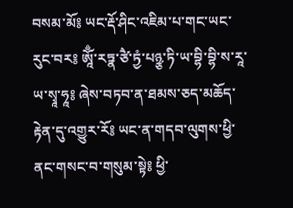བསམ་མོ༔ ཡང་རྡོ་ཤིང་འཇིམ་པ་གང་ཡང་རུང་བར༔ ཨཱོྃ་རཏྣ་ཙཻ་ཏྱཾ་པཉྩ་ཏི་ཡ་བྷི་བྷི་ས་རཱ་ཡ་སྭཱ་ཧཱ༔ ཞེས་བཏབ་ན་ཐམས་ཅད་མཆོད་རྟེན་དུ་འགྱུར་རོ༔ ཡང་ན་གདབ་ལུགས་ཕྱི་ནང་གསང་བ་གསུམ་སྟེ༔ ཕྱི་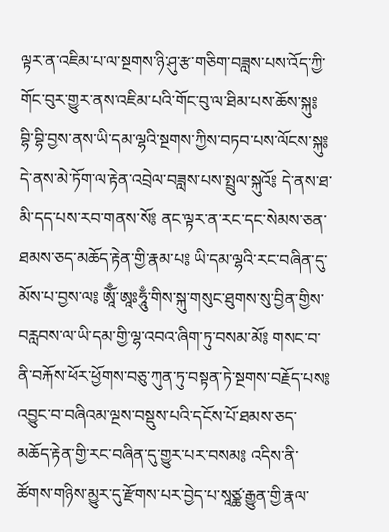ལྟར་ན་འཇིམ་པ་ལ་སྔགས་ཉི་ཤུ་རྩ་གཅིག་བཟླས་པས་འོད་ཀྱི་གོང་བུར་གྱུར་ནས་འཇིམ་པའི་གོང་བུ་ལ་ཐིམ་པས་ཆོས་སྐུ༔ བྷི་བྷི་བྱས་ནས་ཡི་དམ་ལྷའི་སྔགས་ཀྱིས་བཏབ་པས་ལོངས་སྐུ༔ དེ་ནས་མེ་ཏོག་ལ་རྟེན་འབྲེལ་བཟླས་པས་སྤྲུལ་སྐུའོ༔ དེ་ནས་ཐ་མི་དད་པས་རབ་གནས་སོ༔ ནང་ལྟར་ན་རང་དང་སེམས་ཅན་ཐམས་ཅད་མཆོད་རྟེན་གྱི་རྣམ་པ༔ ཡི་དམ་ལྷའི་རང་བཞིན་དུ་མོས་པ་བྱས་ལ༔ ཨཱོྃ་ཨཱཿཧཱུྃ་གིས་སྐུ་གསུང་ཐུགས་སུ་བྱིན་གྱིས་བརླབས་ལ་ཡི་དམ་གྱི་ལྷ་འབའ་ཞིག་ཏུ་བསམ་མོ༔ གསང་བ་ནི་བརྐོས་ཕོར་ཕྱོགས་བཅུ་ཀུན་ཏུ་བསྟན་ཏེ་སྔགས་བརྗོད་པས༔ འབྱུང་བ་བཞིའམ་ལྔས་བསྡུས་པའི་དངོས་པོ་ཐམས་ཅད་མཆོད་རྟེན་གྱི་རང་བཞིན་དུ་གྱུར་པར་བསམ༔ འདིས་ནི་ཚོགས་གཉིས་མྱུར་དུ་རྫོགས་པར་བྱེད་པ་སཱཙྪ་རྒྱུན་གྱི་རྣལ་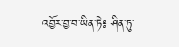འབྱོར་བྱ་བ་ཡིན་ཏེ༔ ཤིན་ཏུ་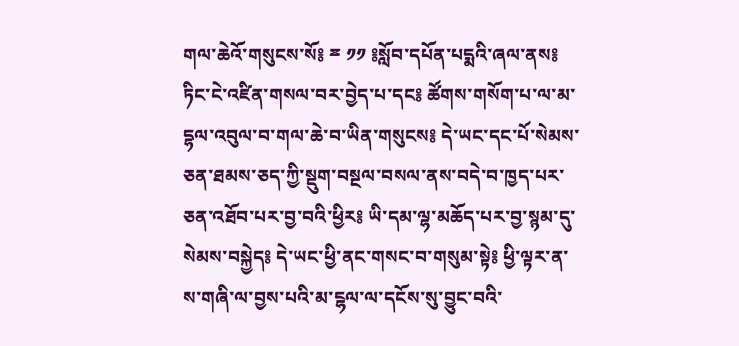གལ་ཆེའོ་གསུངས་སོ༔ ྈ ༡༡ ༔སློབ་དཔོན་པདྨའི་ཞལ་ནས༔ ཏིང་ངེ་འཛིན་གསལ་བར་བྱེད་པ་དང༔ ཚོགས་གསོག་པ་ལ་མ་དྷལ་འབུལ་བ་གལ་ཆེ་བ་ཡིན་གསུངས༔ དེ་ཡང་དང་པོ་སེམས་ཅན་ཐམས་ཅད་ཀྱི་སྡུག་བསྔལ་བསལ་ནས་བདེ་བ་ཁྱད་པར་ཅན་འཐོབ་པར་བྱ་བའི་ཕྱིར༔ ཡི་དམ་ལྷ་མཆོད་པར་བྱ་སྙམ་དུ་སེམས་བསྐྱེད༔ དེ་ཡང་ཕྱི་ནང་གསང་བ་གསུམ་སྟེ༔ ཕྱི་ལྟར་ན་ས་གཞི་ལ་བྱས་པའི་མ་ངྷལ་ལ་དངོས་སུ་བྱུང་བའི་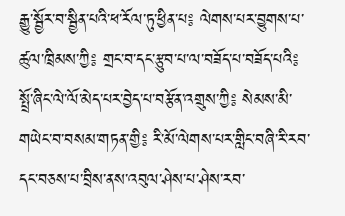རྒྱུ་སྦྱོར་བ་སྦྱིན་པའི་ཕ་རོལ་ཏུ་ཕྱིན་པ༔ ལེགས་པར་བྱུགས་པ་ཚུལ་ཁྲིམས་ཀྱི༔ གྲང་བ་དང་རྩུབ་པ་ལ་བཟོད་པ་བཟོད་པའི༔ སྤྲོ་ཞིང་ལེ་ལོ་མེད་པར་བྱེད་པ་བརྩོན་འགྲུས་ཀྱི༔ སེམས་མི་གཡེང་བ་བསམ་གཏན་གྱི༔ རི་མོ་ལེགས་པར་གླིང་བཞི་རི་རབ་དང་བཅས་པ་བྲིས་ནས་འབུལ་ཤེས་པ་ཤེས་རབ་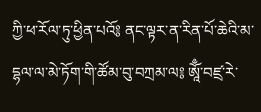ཀྱི་ཕ་རོལ་ཏུ་ཕྱིན་པའོ༔ ནང་ལྟར་ན་རིན་པོ་ཆེའི་མ་དྷལ་ལ་མེ་ཏོག་གི་ཚོམ་བུ་བཀྲམ་ལ༔ ཨཱོྃ་བཛྲ་རེ་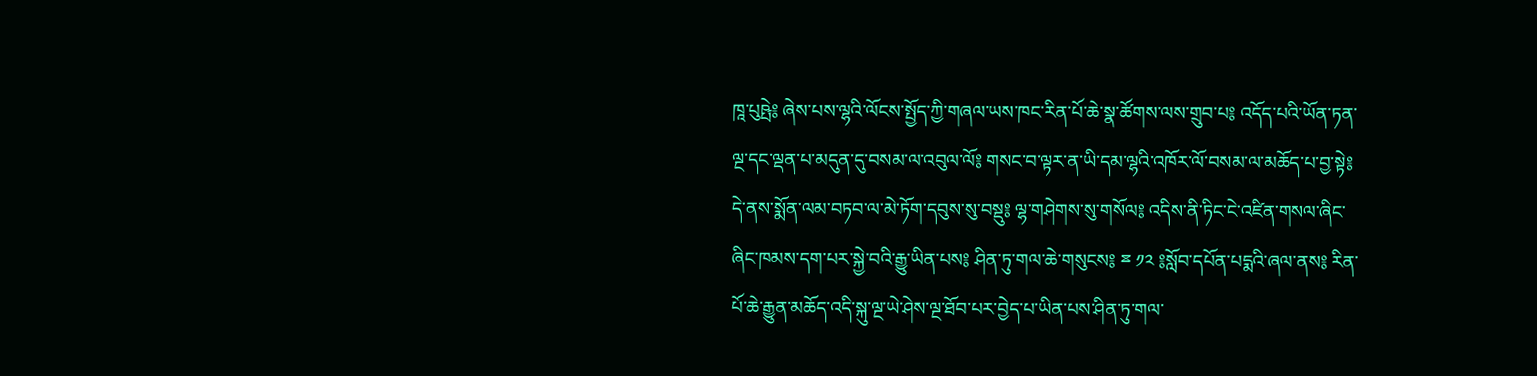ཁཱ་པུཥྤེ༔ ཞེས་པས་ལྷའི་ལོངས་སྤྱོད་ཀྱི་གཞལ་ཡས་ཁང་རིན་པོ་ཆེ་སྣ་ཚོགས་ལས་གྲུབ་པ༔ འདོད་པའི་ཡོན་ཏན་ལྔ་དང་ལྡན་པ་མདུན་དུ་བསམ་ལ་འབུལ་ལོ༔ གསང་བ་ལྟར་ན་ཡི་དམ་ལྷའི་འཁོར་ལོ་བསམ་ལ་མཆོད་པ་བྱ་སྟེ༔ དེ་ནས་སྨོན་ལམ་བཏབ་ལ་མེ་ཏོག་དབུས་སུ་བསྡུ༔ ལྷ་གཤེགས་སུ་གསོལ༔ འདིས་ནི་ཏིང་ངེ་འཛིན་གསལ་ཞིང་ཞིང་ཁམས་དག་པར་སྐྱེ་བའི་རྒྱུ་ཡིན་པས༔ ཤིན་ཏུ་གལ་ཆེ་གསུངས༔ ྈ ༡༢ ༔སློབ་དཔོན་པདྨའི་ཞལ་ནས༔ རིན་པོ་ཆེ་རྒྱུན་མཆོད་འདི་སྐུ་ལྔ་ཡེ་ཤེས་ལྔ་ཐོབ་པར་བྱེད་པ་ཡིན་པས་ཤིན་ཏུ་གལ་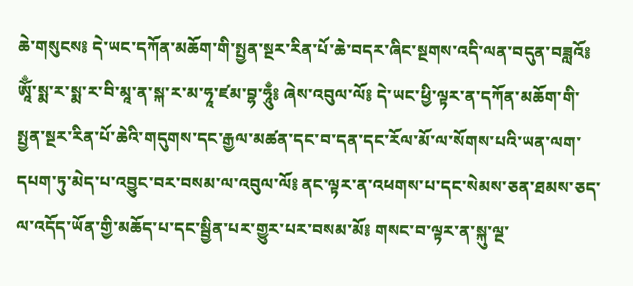ཆེ་གསུངས༔ དེ་ཡང་དཀོན་མཆོག་གི་སྤྱན་སྔར་རིན་པོ་ཆེ་བདར་ཞིང་སྔགས་འདི་ལན་བདུན་བཟླའོ༔ ཨཱོྃ་སྨ་ར་སྨ་ར་བི་མཱ་ན་སྐ་ར་མ་ཧཱ་ཛམ་བྷ་ཧཱུྃ༔ ཞེས་འབུལ་ལོ༔ དེ་ཡང་ཕྱི་ལྟར་ན་དཀོན་མཆོག་གི་སྤྱན་སྔར་རིན་པོ་ཆེའི་གདུགས་དང་རྒྱལ་མཚན་དང་བ་དན་དང་རོལ་མོ་ལ་སོགས་པའི་ཡན་ལག་དཔག་ཏུ་མེད་པ་འབྱུང་བར་བསམ་ལ་འབུལ་ལོ༔ ནང་ལྟར་ན་འཕགས་པ་དང་སེམས་ཅན་ཐམས་ཅད་ལ་འདོད་ཡོན་གྱི་མཆོད་པ་དང་སྦྱིན་པར་གྱུར་པར་བསམ་མོ༔ གསང་བ་ལྟར་ན་སྐུ་ལྔ་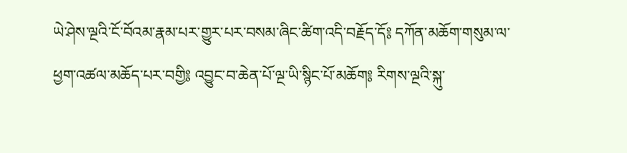ཡེ་ཤེས་ལྔའི་ངོ་བོའམ་རྣམ་པར་གྱུར་པར་བསམ་ཞིང་ཚིག་འདི་བརྗོད་དོ༔ དཀོན་མཆོག་གསུམ་ལ་ཕྱག་འཚལ་མཆོད་པར་བགྱི༔ འབྱུང་བ་ཆེན་པོ་ལྔ་ཡི་སྙིང་པོ་མཆོག༔ རིགས་ལྔའི་སྐུ་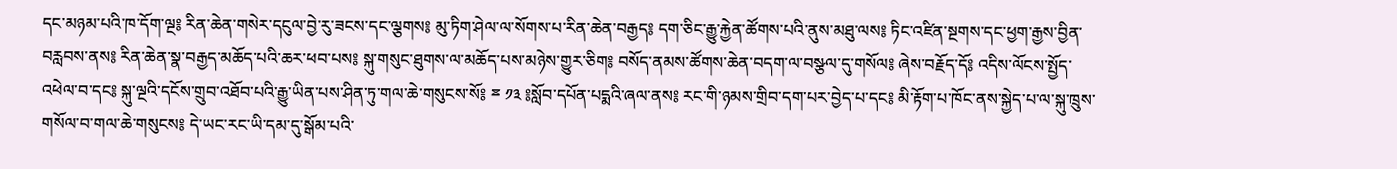དང་མཉམ་པའི་ཁ་དོག་ལྔ༔ རིན་ཆེན་གསེར་དངུལ་བྱེ་རུ་ཟངས་དང་ལྕགས༔ མུ་ཏིག་ཤེལ་ལ་སོགས་པ་རིན་ཆེན་བརྒྱད༔ དག་ཅིང་རྒྱུ་རྐྱེན་ཚོགས་པའི་ནུས་མཐུ་ལས༔ ཏིང་འཛིན་སྔགས་དང་ཕྱག་རྒྱས་བྱིན་བརླབས་ནས༔ རིན་ཆེན་སྣ་བརྒྱད་མཆོད་པའི་ཆར་ཕབ་པས༔ སྐུ་གསུང་ཐུགས་ལ་མཆོད་པས་མཉེས་གྱུར་ཅིག༔ བསོད་ནམས་ཚོགས་ཆེན་བདག་ལ་བསྩལ་དུ་གསོལ༔ ཞེས་བརྗོད་དོ༔ འདིས་ལོངས་སྤྱོད་འཕེལ་བ་དང༔ སྐུ་ལྔའི་དངོས་གྲུབ་འཐོབ་པའི་རྒྱུ་ཡིན་པས་ཤིན་ཏུ་གལ་ཆེ་གསུངས་སོ༔ ྈ ༡༣ ༔སློབ་དཔོན་པདྨའི་ཞལ་ནས༔ རང་གི་ཉམས་གྲིབ་དག་པར་བྱེད་པ་དང༔ མི་རྟོག་པ་ཁོང་ནས་སྐྱེད་པ་ལ་སྐུ་ཁྲུས་གསོལ་བ་གལ་ཆེ་གསུངས༔ དེ་ཡང་རང་ཡི་དམ་དུ་སྒོམ་པའི་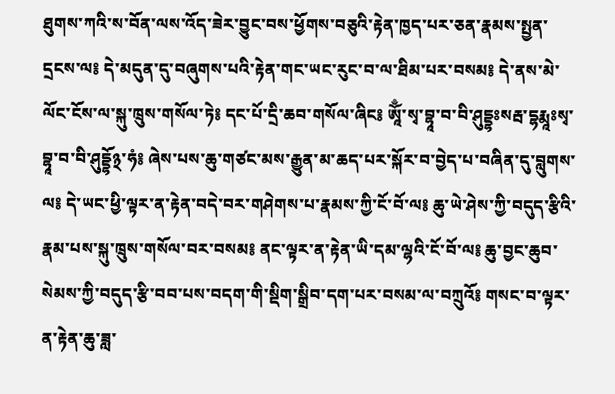ཐུགས་ཀའི་ས་བོན་ལས་འོད་ཟེར་བྱུང་བས་ཕྱོགས་བཅུའི་རྟེན་ཁྱད་པར་ཅན་རྣམས་སྤྱན་དྲངས་ལ༔ དེ་མདུན་དུ་བཞུགས་པའི་རྟེན་གང་ཡང་རུང་བ་ལ་ཐིམ་པར་བསམ༔ དེ་ནས་མེ་ལོང་ངོས་ལ་སྐུ་ཁྲུས་གསོལ་ཏེ༔ དང་པོ་དྲི་ཆབ་གསོལ་ཞིང༔ ཨཱོྃ་སྭ་བྷཱ་བ་བི་ཤུདྡྷཿསརྦ་དྷརྨཱཿསྭ་བྷཱ་བ་བི་ཤུདྡྷོ྅་ཧཾ༔ ཞེས་པས་ཆུ་གཙང་མས་རྒྱུན་མ་ཆད་པར་སྐོར་བ་བྱེད་པ་བཞིན་དུ་བླུགས་ལ༔ དེ་ཡང་ཕྱི་ལྟར་ན་རྟེན་བདེ་བར་གཤེགས་པ་རྣམས་ཀྱི་ངོ་བོ་ལ༔ ཆུ་ཡེ་ཤེས་ཀྱི་བདུད་རྩིའི་རྣམ་པས་སྐུ་ཁྲུས་གསོལ་བར་བསམ༔ ནང་ལྟར་ན་རྟེན་ཡི་དམ་ལྷའི་ངོ་བོ་ལ༔ ཆུ་བྱང་ཆུབ་སེམས་ཀྱི་བདུད་རྩི་བབ་པས་བདག་གི་སྡིག་སྒྲིབ་དག་པར་བསམ་ལ་བཀྲུའོ༔ གསང་བ་ལྟར་ན་རྟེན་ཆུ་ཟླ་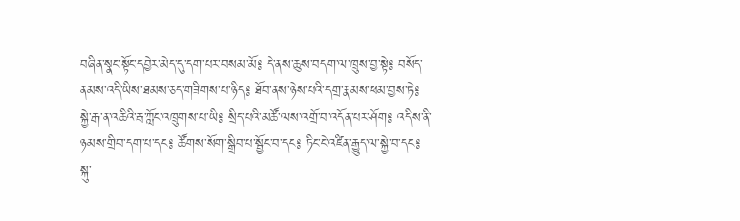བཞིན་སྣང་སྟོང་དབྱེར་མེད་དུ་དག་པར་བསམ་མོ༔ དེ་ནས་ཆུས་བདག་ལ་ཁྲུས་བྱ་སྟེ༔ བསོད་ནམས་འདི་ཡིས་ཐམས་ཅད་གཟིགས་པ་ཉིད༔ ཐོབ་ནས་ཉེས་པའི་དགྲ་རྣམས་ཕམ་བྱས་ཏེ༔ སྐྱེ་རྒ་ན་འཆིའི་རྦ་ཀློང་འཁྲུགས་པ་ཡི༔ སྲིད་པའི་མཚོ་ལས་འགྲོ་བ་འདོན་པར་ཤོག༔ འདིས་ནི་ཉམས་གྲིབ་དག་པ་དང༔ ཚོགས་སོག་སྒྲིབ་པ་སྦྱོང་བ་དང༔ ཏིང་ངེ་འཛིན་རྒྱུད་ལ་སྐྱེ་བ་དང༔ སྐུ་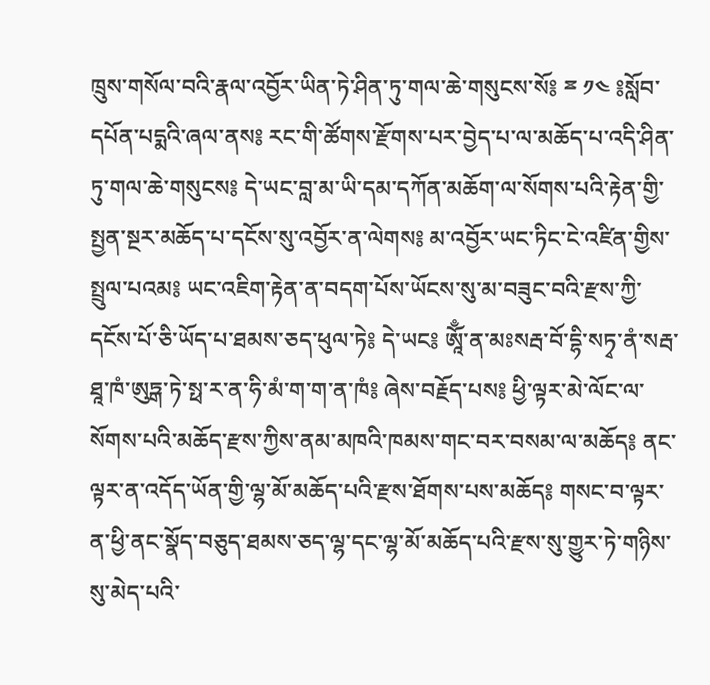ཁྲུས་གསོལ་བའི་རྣལ་འབྱོར་ཡིན་ཏེ་ཤིན་ཏུ་གལ་ཆེ་གསུངས་སོ༔ ྈ ༡༤ ༔སློབ་དཔོན་པདྨའི་ཞལ་ནས༔ རང་གི་ཚོགས་རྫོགས་པར་བྱེད་པ་ལ་མཆོད་པ་འདི་ཤིན་ཏུ་གལ་ཆེ་གསུངས༔ དེ་ཡང་བླ་མ་ཡི་དམ་དཀོན་མཆོག་ལ་སོགས་པའི་རྟེན་གྱི་སྤྱན་སྔར་མཆོད་པ་དངོས་སུ་འབྱོར་ན་ལེགས༔ མ་འབྱོར་ཡང་ཏིང་ངེ་འཛིན་གྱིས་སྤྲུལ་པའམ༔ ཡང་འཇིག་རྟེན་ན་བདག་པོས་ཡོངས་སུ་མ་བཟུང་བའི་རྫས་ཀྱི་དངོས་པོ་ཅི་ཡོད་པ་ཐམས་ཅད་ཕུལ་ཏེ༔ དེ་ཡང༔ ཨཱོྃ་ན་མཿསརྦ་བོ་དྷི་སཏྭ་ནཾ་སརྦ་ཐཱ་ཁཾ་ཨུཏྒ་ཏེ་སྥ་ར་ན་ཧི་མཾ་ག་ག་ན་ཁཾ༔ ཞེས་བརྗོད་པས༔ ཕྱི་ལྟར་མེ་ལོང་ལ་སོགས་པའི་མཆོད་རྫས་ཀྱིས་ནམ་མཁའི་ཁམས་གང་བར་བསམ་ལ་མཆོད༔ ནང་ལྟར་ན་འདོད་ཡོན་གྱི་ལྷ་མོ་མཆོད་པའི་རྫས་ཐོགས་པས་མཆོད༔ གསང་བ་ལྟར་ན་ཕྱི་ནང་སྣོད་བཅུད་ཐམས་ཅད་ལྷ་དང་ལྷ་མོ་མཆོད་པའི་རྫས་སུ་གྱུར་ཏེ་གཉིས་སུ་མེད་པའི་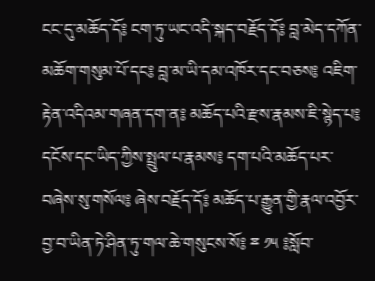ངང་དུ་མཆོད་དོ༔ ངག་ཏུ་ཡང་འདི་སྐད་བརྗོད་དོ༔ བླ་མེད་དཀོན་མཆོག་གསུམ་པོ་དང༔ བླ་མ་ཡི་དམ་འཁོར་དང་བཅས༔ འཇིག་རྟེན་འདིའམ་གཞན་དག་ན༔ མཆོད་པའི་རྫས་རྣམས་ཇི་སྙེད་པ༔ དངོས་དང་ཡིད་ཀྱིས་སྤྲུལ་པ་རྣམས༔ དག་པའི་མཆོད་པར་བཞེས་སུ་གསོལ༔ ཞེས་བརྗོད་དོ༔ མཆོད་པ་རྒྱུན་གྱི་རྣལ་འབྱོར་བྱ་བ་ཡིན་ཏེ་ཤིན་ཏུ་གལ་ཆེ་གསུངས་སོ༔ ྈ ༡༥ ༔སློབ་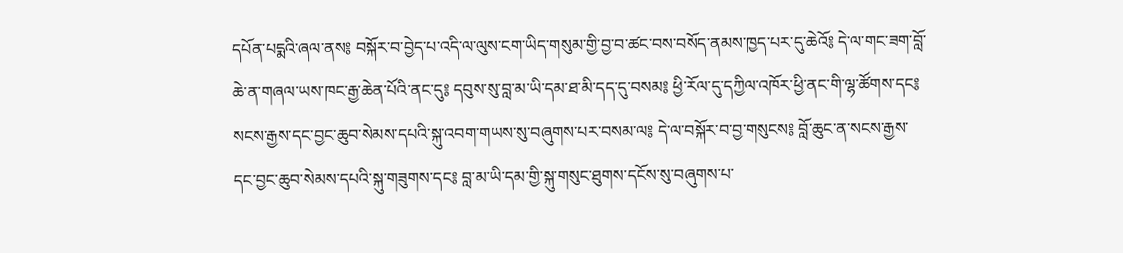དཔོན་པདྨའི་ཞལ་ནས༔ བསྐོར་བ་བྱེད་པ་འདི་ལ་ལུས་ངག་ཡིད་གསུམ་གྱི་བྱ་བ་ཚང་བས་བསོད་ནམས་ཁྱད་པར་དུ་ཆེའོ༔ དེ་ལ་གང་ཟག་བློ་ཆེ་ན་གཞལ་ཡས་ཁང་རྒྱ་ཆེན་པོའི་ནང་དུ༔ དབུས་སུ་བླ་མ་ཡི་དམ་ཐ་མི་དད་དུ་བསམ༔ ཕྱི་རོལ་དུ་དཀྱིལ་འཁོར་ཕྱི་ནང་གི་ལྷ་ཚོགས་དང༔ སངས་རྒྱས་དང་བྱང་ཆུབ་སེམས་དཔའི་སྐུ་འབག་གཡས་སུ་བཞུགས་པར་བསམ་ལ༔ དེ་ལ་བསྐོར་བ་བྱ་གསུངས༔ བློ་ཆུང་ན་སངས་རྒྱས་དང་བྱང་ཆུབ་སེམས་དཔའི་སྐུ་གཟུགས་དང༔ བླ་མ་ཡི་དམ་གྱི་སྐུ་གསུང་ཐུགས་དངོས་སུ་བཞུགས་པ་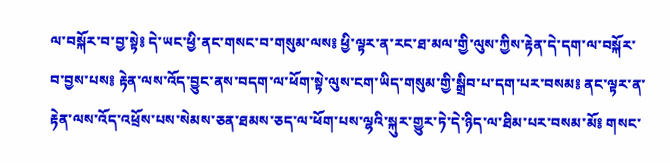ལ་བསྐོར་བ་བྱ་སྟེ༔ དེ་ཡང་ཕྱི་ནང་གསང་བ་གསུམ་ལས༔ ཕྱི་ལྟར་ན་རང་ཐ་མལ་གྱི་ལུས་ཀྱིས་རྟེན་དེ་དག་ལ་བསྐོར་བ་བྱས་པས༔ རྟེན་ལས་འོད་བྱུང་ནས་བདག་ལ་ཕོག་སྟེ་ལུས་ངག་ཡིད་གསུམ་གྱི་སྒྲིབ་པ་དག་པར་བསམ༔ ནང་ལྟར་ན་རྟེན་ལས་འོད་འཕྲོས་པས་སེམས་ཅན་ཐམས་ཅད་ལ་ཕོག་པས་ལྷའི་སྐུར་གྱུར་ཏེ་དེ་ཉིད་ལ་ཐིམ་པར་བསམ་མོ༔ གསང་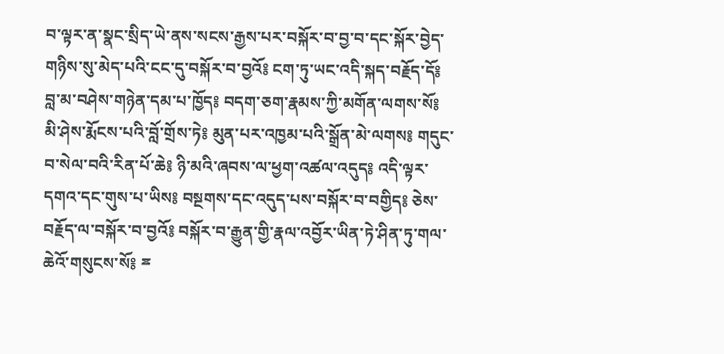བ་ལྟར་ན་སྣང་སྲིད་ཡེ་ནས་སངས་རྒྱས་པར་བསྐོར་བ་བྱ་བ་དང་སྐོར་བྱེད་གཉིས་སུ་མེད་པའི་ངང་དུ་བསྐོར་བ་བྱའོ༔ ངག་ཏུ་ཡང་འདི་སྐད་བརྗོད་དོ༔ བླ་མ་བཤེས་གཉེན་དམ་པ་ཁྱོད༔ བདག་ཅག་རྣམས་ཀྱི་མགོན་ལགས་སོ༔ མི་ཤེས་རྨོངས་པའི་བློ་གྲོས་ཏེ༔ མུན་པར་འཁྱམ་པའི་སྒྲོན་མེ་ལགས༔ གདུང་བ་སེལ་བའི་རིན་པོ་ཆེ༔ ཉི་མའི་ཞབས་ལ་ཕྱག་འཚལ་འདུད༔ འདི་ལྟར་དགའ་དང་གུས་པ་ཡིས༔ བསྔགས་དང་འདུད་པས་བསྐོར་བ་བགྱིད༔ ཅེས་བརྗོད་ལ་བསྐོར་བ་བྱའོ༔ བསྐོར་བ་རྒྱུན་གྱི་རྣལ་འབྱོར་ཡིན་ཏེ་ཤིན་ཏུ་གལ་ཆེའོ་གསུངས་སོ༔ ྈ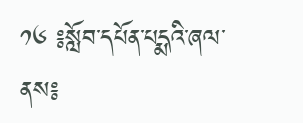༡༦ ༔སློབ་དཔོན་པདྨའི་ཞལ་ནས༔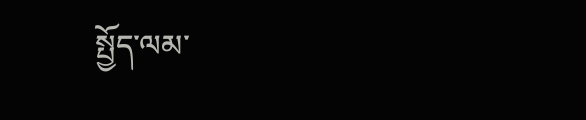སྤྱོད་ལམ་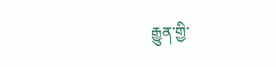རྒྱུན་གྱི་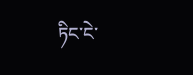ཏིང་ངེ་